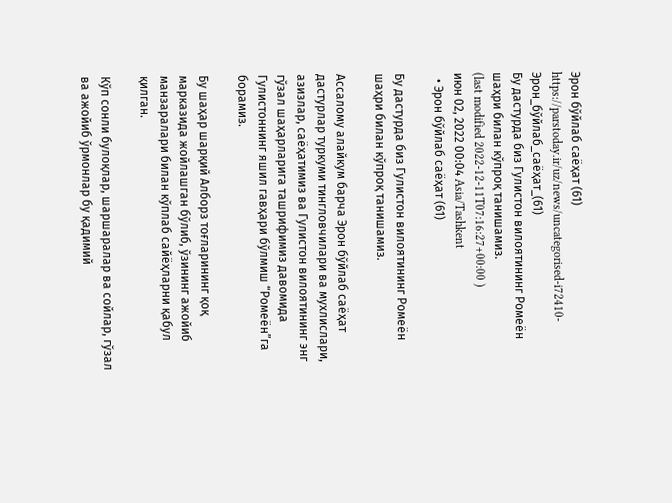Эрон бўйлаб саёҳат (61)
https://parstoday.ir/uz/news/uncategorised-i72410-Эрон_бўйлаб_саёҳат_(61)
Бу дастурда биз Гулистон вилоятининг Ромеён шаҳри билан кўпроқ танишамиз.
(last modified 2022-12-11T07:16:27+00:00 )
июн 02, 2022 00:04 Asia/Tashkent
  • Эрон бўйлаб саёҳат (61)

Бу дастурда биз Гулистон вилоятининг Ромеён шаҳри билан кўпроқ танишамиз.

Ассалому алайкум барча Эрон бўйлаб саёҳат дастурлар туркуми тингловчилари ва мухлислари, азизлар, саёҳатимиз ва Гулистон вилоятининг энг гўзал шаҳарларига ташрифимиз давомида Гулистоннинг яшил гавҳари бўлмиш “Ромеён”га борамиз.

Бу шаҳар шарқий Алборз тоғларининг қоқ марказида жойлашган бўлиб, ўзининг ажойиб манзаралари билан кўплаб сайёҳларни қабул қилган.

Кўп сонли булоқлар, шаршаралар ва сойлар, гўзал ва ажойиб ўрмонлар бу қадимий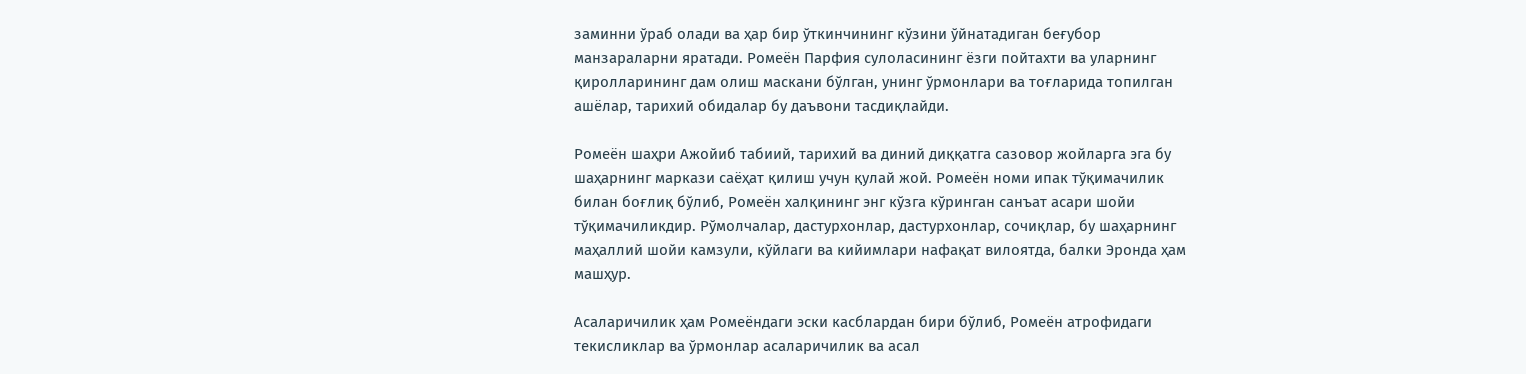заминни ўраб олади ва ҳар бир ўткинчининг кўзини ўйнатадиган беғубор манзараларни яратади. Ромеён Парфия сулоласининг ёзги пойтахти ва уларнинг қиролларининг дам олиш маскани бўлган, унинг ўрмонлари ва тоғларида топилган ашёлар, тарихий обидалар бу даъвони тасдиқлайди.

Ромеён шаҳри Ажойиб табиий, тарихий ва диний диққатга сазовор жойларга эга бу шаҳарнинг маркази саёҳат қилиш учун қулай жой. Ромеён номи ипак тўқимачилик билан боғлиқ бўлиб, Ромеён халқининг энг кўзга кўринган санъат асари шойи тўқимачиликдир. Рўмолчалар, дастурхонлар, дастурхонлар, сочиқлар, бу шаҳарнинг маҳаллий шойи камзули, кўйлаги ва кийимлари нафақат вилоятда, балки Эронда ҳам машҳур.

Асаларичилик ҳам Ромеёндаги эски касблардан бири бўлиб, Ромеён атрофидаги текисликлар ва ўрмонлар асаларичилик ва асал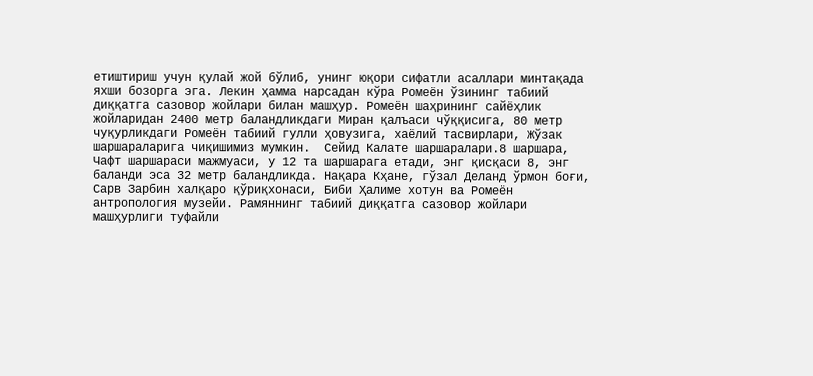етиштириш учун қулай жой бўлиб, унинг юқори сифатли асаллари минтақада яхши бозорга эга. Лекин ҳамма нарсадан кўра Ромеён ўзининг табиий диққатга сазовор жойлари билан машҳур. Ромеён шаҳрининг сайёҳлик жойларидан 2400 метр баландликдаги Миран қалъаси чўққисига, 80 метр чуқурликдаги Ромеён табиий гулли ҳовузига, хаёлий тасвирлари, Жўзак шаршараларига чиқишимиз мумкин.  Сейид Калате шаршаралари.8 шаршара, Чафт шаршараси мажмуаси, у 12 та шаршарага етади, энг қисқаси 8, энг баланди эса 32 метр баландликда. Нақара Кҳане, гўзал Деланд ўрмон боғи, Сарв Зарбин халқаро қўриқхонаси, Биби Ҳалиме хотун ва Ромеён антропология музейи. Рамяннинг табиий диққатга сазовор жойлари машҳурлиги туфайли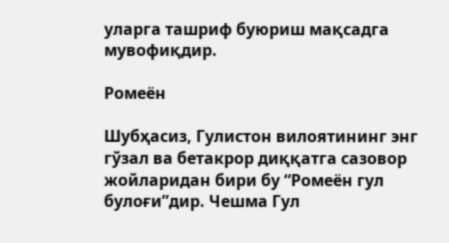уларга ташриф буюриш мақсадга мувофиқдир.

Ромеён

Шубҳасиз, Гулистон вилоятининг энг гўзал ва бетакрор диққатга сазовор жойларидан бири бу “Ромеён гул булоғи”дир. Чешма Гул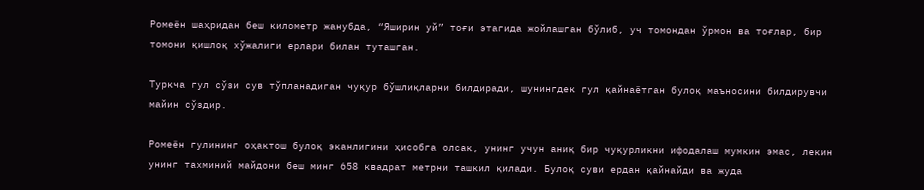Ромеён шаҳридан беш километр жанубда, “Яширин уй” тоғи этагида жойлашган бўлиб, уч томондан ўрмон ва тоғлар, бир томони қишлоқ хўжалиги ерлари билан туташган.

Туркча гул сўзи сув тўпланадиган чуқур бўшлиқларни билдиради, шунингдек гул қайнаётган булоқ маъносини билдирувчи майин сўздир.

Ромеён гулининг оҳактош булоқ эканлигини ҳисобга олсак, унинг учун аниқ бир чуқурликни ифодалаш мумкин эмас, лекин унинг тахминий майдони беш минг 658 квадрат метрни ташкил қилади. Булоқ суви ердан қайнайди ва жуда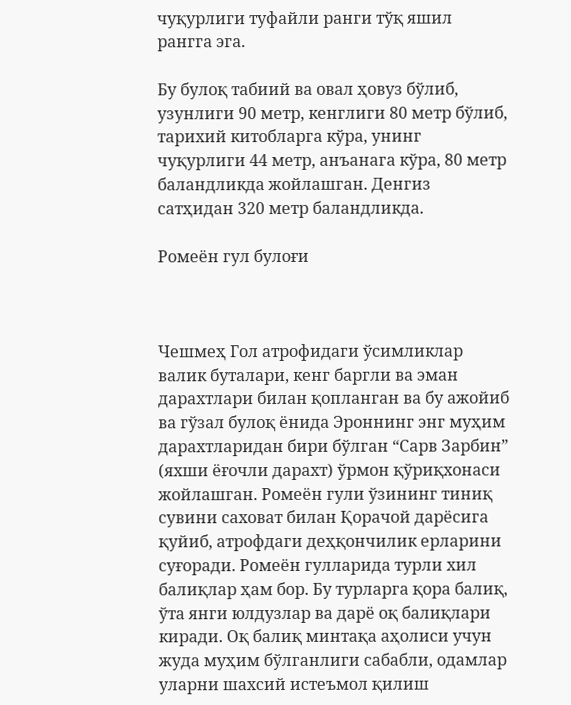чуқурлиги туфайли ранги тўқ яшил рангга эга.

Бу булоқ табиий ва овал ҳовуз бўлиб, узунлиги 90 метр, кенглиги 80 метр бўлиб, тарихий китобларга кўра, унинг чуқурлиги 44 метр, анъанага кўра, 80 метр баландликда жойлашган. Денгиз сатҳидан 320 метр баландликда.

Ромеён гул булоғи



Чешмеҳ Гол атрофидаги ўсимликлар валик буталари, кенг баргли ва эман дарахтлари билан қопланган ва бу ажойиб ва гўзал булоқ ёнида Эроннинг энг муҳим дарахтларидан бири бўлган “Сарв Зарбин” (яхши ёғочли дарахт) ўрмон қўриқхонаси жойлашган. Ромеён гули ўзининг тиниқ сувини саховат билан Қорачой дарёсига қуйиб, атрофдаги деҳқончилик ерларини суғоради. Ромеён гулларида турли хил балиқлар ҳам бор. Бу турларга қора балиқ, ўта янги юлдузлар ва дарё оқ балиқлари киради. Оқ балиқ минтақа аҳолиси учун жуда муҳим бўлганлиги сабабли, одамлар уларни шахсий истеъмол қилиш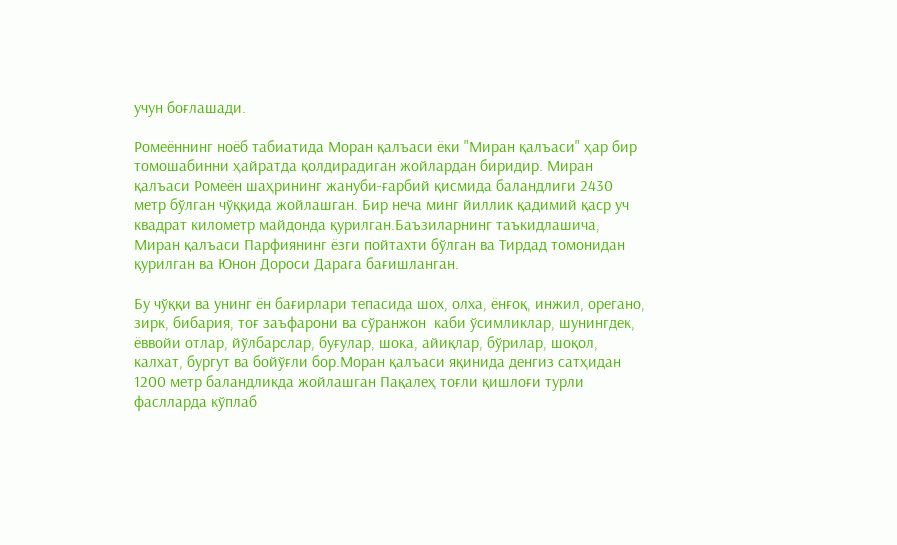учун боғлашади.

Ромеённинг ноёб табиатида Моран қалъаси ёки "Миран қалъаси" ҳар бир томошабинни ҳайратда қолдирадиган жойлардан биридир. Миран қалъаси Ромеён шаҳрининг жануби-ғарбий қисмида баландлиги 2430 метр бўлган чўққида жойлашган. Бир неча минг йиллик қадимий қаср уч квадрат километр майдонда қурилган.Баъзиларнинг таъкидлашича, Миран қалъаси Парфиянинг ёзги пойтахти бўлган ва Тирдад томонидан қурилган ва Юнон Дороси Дарага бағишланган.

Бу чўққи ва унинг ён бағирлари тепасида шох, олха, ёнғоқ, инжил, орегано, зирк, бибария, тоғ заъфарони ва сўранжон  каби ўсимликлар, шунингдек, ёввойи отлар, йўлбарслар, буғулар, шока, айиқлар, бўрилар, шоқол, калхат, бургут ва бойўғли бор.Моран қалъаси яқинида денгиз сатҳидан 1200 метр баландликда жойлашган Пақалеҳ тоғли қишлоғи турли фаслларда кўплаб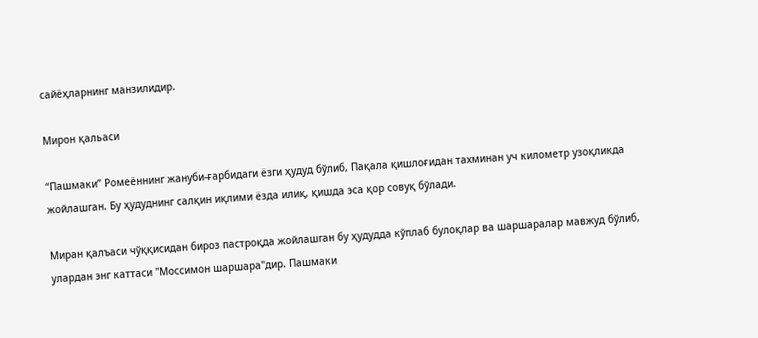сайёҳларнинг манзилидир.

Мирон қальаси

“Пашмаки” Ромеённинг жануби-ғарбидаги ёзги ҳудуд бўлиб, Пақала қишлоғидан тахминан уч километр узоқликда жойлашган. Бу ҳудуднинг салқин иқлими ёзда илиқ, қишда эса қор совуқ бўлади.

Миран қалъаси чўққисидан бироз пастроқда жойлашган бу ҳудудда кўплаб булоқлар ва шаршаралар мавжуд бўлиб, улардан энг каттаси "Моссимон шаршара"дир. Пашмаки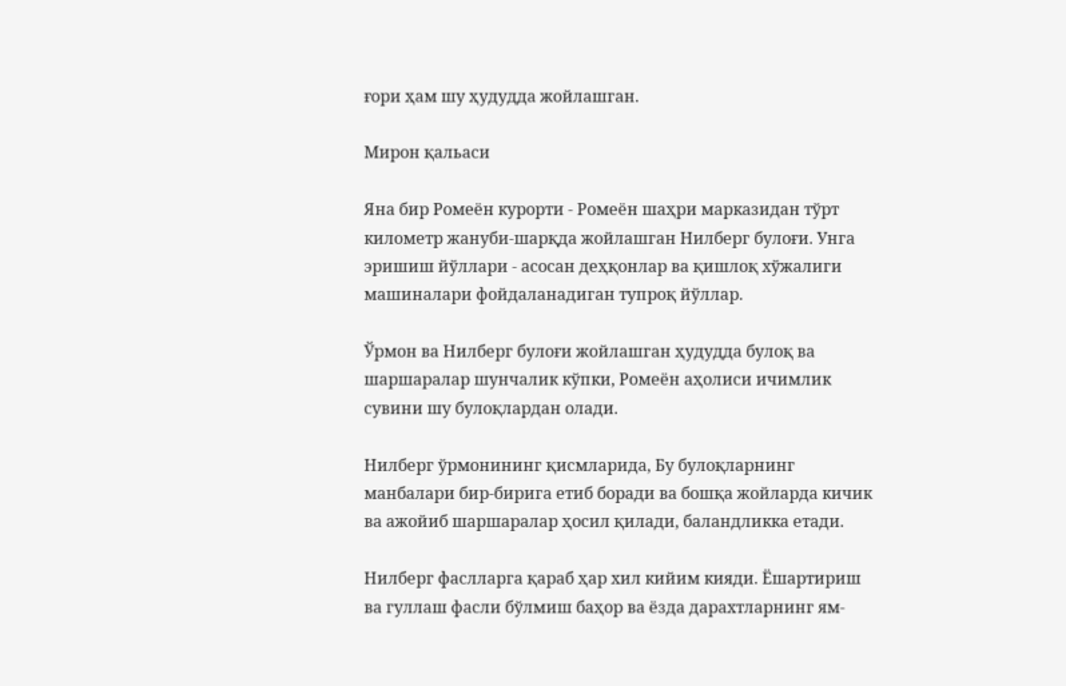ғори ҳам шу ҳудудда жойлашган.

Мирон қальаси

Яна бир Ромеён курорти - Ромеён шаҳри марказидан тўрт километр жануби-шарқда жойлашган Нилберг булоғи. Унга эришиш йўллари - асосан деҳқонлар ва қишлоқ хўжалиги машиналари фойдаланадиган тупроқ йўллар.

Ўрмон ва Нилберг булоғи жойлашган ҳудудда булоқ ва шаршаралар шунчалик кўпки, Ромеён аҳолиси ичимлик сувини шу булоқлардан олади.

Нилберг ўрмонининг қисмларида, Бу булоқларнинг манбалари бир-бирига етиб боради ва бошқа жойларда кичик ва ажойиб шаршаралар ҳосил қилади, баландликка етади.

Нилберг фаслларга қараб ҳар хил кийим кияди. Ёшартириш ва гуллаш фасли бўлмиш баҳор ва ёзда дарахтларнинг ям-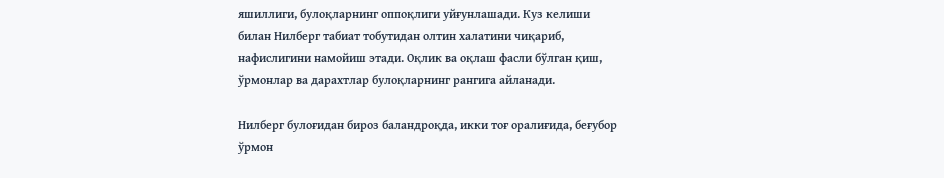яшиллиги, булоқларнинг оппоқлиги уйғунлашади. Куз келиши билан Нилберг табиат тобутидан олтин халатини чиқариб, нафислигини намойиш этади. Оқлик ва оқлаш фасли бўлган қиш, ўрмонлар ва дарахтлар булоқларнинг рангига айланади.

Нилберг булоғидан бироз баландроқда, икки тоғ оралиғида, беғубор ўрмон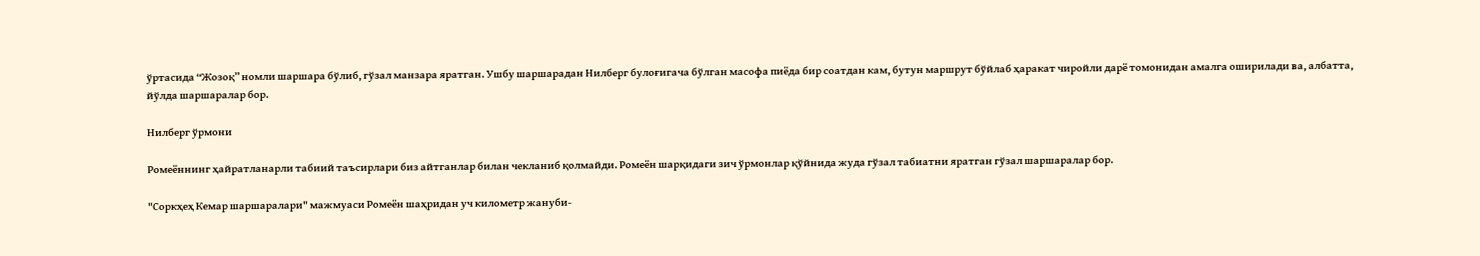ўртасида “Жозоқ” номли шаршара бўлиб, гўзал манзара яратган. Ушбу шаршарадан Нилберг булоғигача бўлган масофа пиёда бир соатдан кам, бутун маршрут бўйлаб ҳаракат чиройли дарё томонидан амалга оширилади ва, албатта, йўлда шаршаралар бор.

Нилберг ўрмони

Ромеённинг ҳайратланарли табиий таъсирлари биз айтганлар билан чекланиб қолмайди. Ромеён шарқидаги зич ўрмонлар қўйнида жуда гўзал табиатни яратган гўзал шаршаралар бор.

"Соркҳеҳ Кемар шаршаралари" мажмуаси Ромеён шаҳридан уч километр жануби-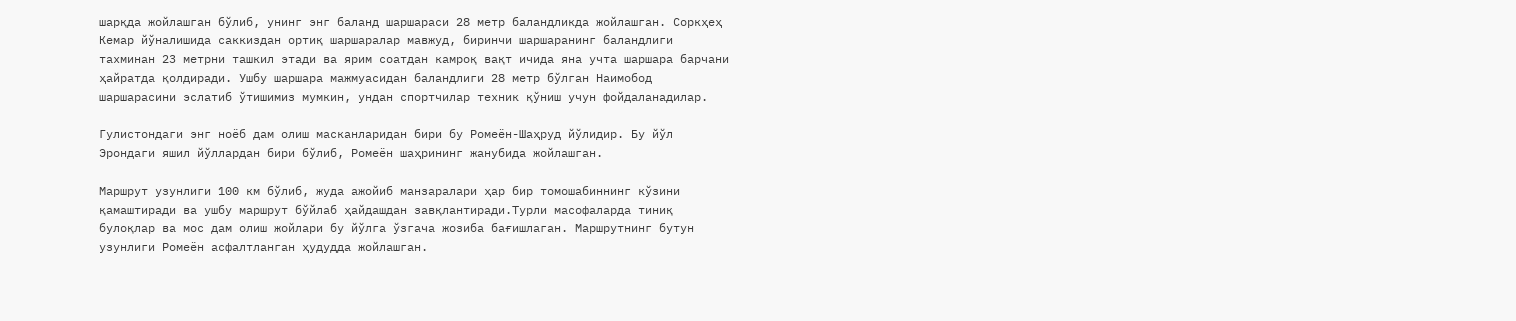шарқда жойлашган бўлиб, унинг энг баланд шаршараси 28 метр баландликда жойлашган. Соркҳеҳ Кемар йўналишида саккиздан ортиқ шаршаралар мавжуд, биринчи шаршаранинг баландлиги тахминан 23 метрни ташкил этади ва ярим соатдан камроқ вақт ичида яна учта шаршара барчани ҳайратда қолдиради. Ушбу шаршара мажмуасидан баландлиги 28 метр бўлган Наимобод шаршарасини эслатиб ўтишимиз мумкин, ундан спортчилар техник қўниш учун фойдаланадилар.

Гулистондаги энг ноёб дам олиш масканларидан бири бу Ромеён-Шаҳруд йўлидир. Бу йўл Эрондаги яшил йўллардан бири бўлиб, Ромеён шаҳрининг жанубида жойлашган.

Маршрут узунлиги 100 км бўлиб, жуда ажойиб манзаралари ҳар бир томошабиннинг кўзини қамаштиради ва ушбу маршрут бўйлаб ҳайдашдан завқлантиради.Турли масофаларда тиниқ булоқлар ва мос дам олиш жойлари бу йўлга ўзгача жозиба бағишлаган. Маршрутнинг бутун узунлиги Ромеён асфалтланган ҳудудда жойлашган.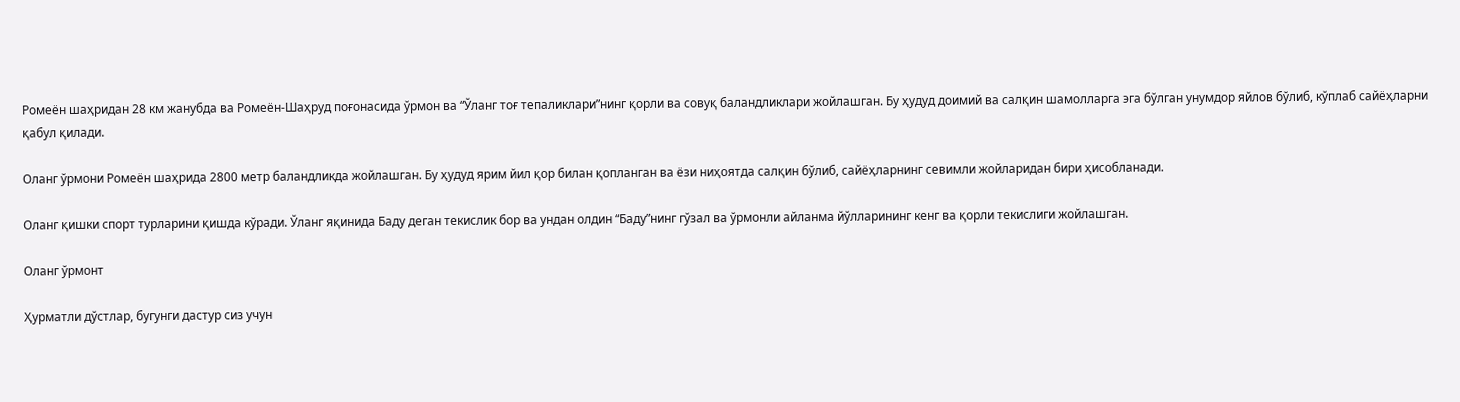Ромеён шаҳридан 28 км жанубда ва Ромеён-Шаҳруд поғонасида ўрмон ва “Ўланг тоғ тепаликлари”нинг қорли ва совуқ баландликлари жойлашган. Бу ҳудуд доимий ва салқин шамолларга эга бўлган унумдор яйлов бўлиб, кўплаб сайёҳларни қабул қилади.

Оланг ўрмони Ромеён шаҳрида 2800 метр баландликда жойлашган. Бу ҳудуд ярим йил қор билан қопланган ва ёзи ниҳоятда салқин бўлиб, сайёҳларнинг севимли жойларидан бири ҳисобланади.

Оланг қишки спорт турларини қишда кўради. Ўланг яқинида Баду деган текислик бор ва ундан олдин “Баду”нинг гўзал ва ўрмонли айланма йўлларининг кенг ва қорли текислиги жойлашган.

Оланг ўрмонт

Ҳурматли дўстлар, бугунги дастур сиз учун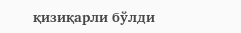қизиқарли бўлди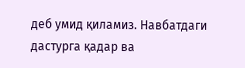деб умид қиламиз. Навбатдаги дастурга қадар ва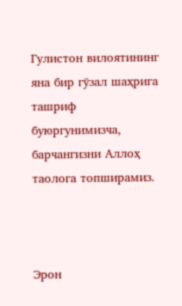Гулистон вилоятининг яна бир гўзал шаҳрига ташриф буюргунимизча, барчангизни Аллоҳ таолога топширамиз.



Эрон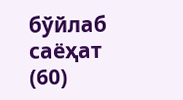бўйлаб саёҳат (60)